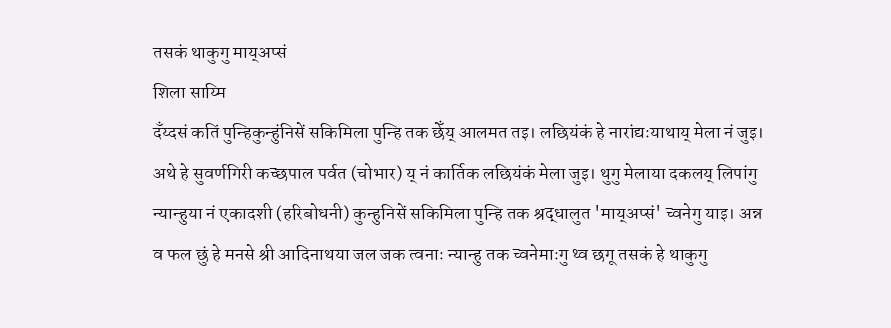तसकं थाकुगु माय्अप्सं
शिला साय्मि
दँय्दसं कतिं पुन्हिकुन्हुंनिसें सकिमिला पुन्हि तक छेँय् आलमत तइ। लछियंकं हे नारांद्यःयाथाय् मेला नं जुइ। अथे हे सुवर्णगिरी कच्छपाल पर्वत (चोभार) य् नं कार्तिक लछियंकं मेला जुइ। थुगु मेलाया दकलय् लिपांगु न्यान्हुया नं एकादशी (हरिबोधनी) कुन्हुनिसें सकिमिला पुन्हि तक श्रद्धालुत 'माय्अप्सं' च्वनेगु याइ। अन्न व फल छुं हे मनसे श्री आदिनाथया जल जक त्वनाः न्यान्हु तक च्वनेमाःगु थ्व छगू तसकं हे थाकुगु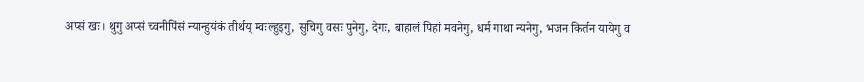अप्सं खः। थुगु अप्सं च्वनीपिंसं न्यान्हुयंकं तीर्थय् म्वःल्हुइगु, सुचिगु वसः पुनेगु, देगः, बाहालं पिहां मवनेगु, धर्म गाथा न्यनेगु, भजन किर्तन यायेगु व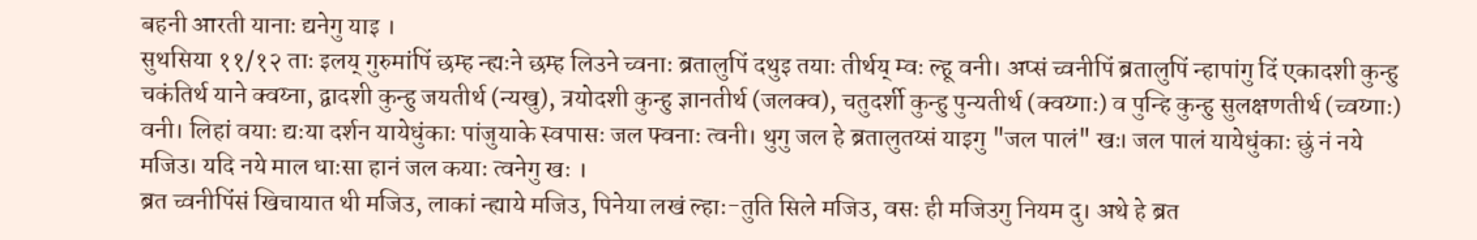बहनी आरती यानाः द्यनेगु याइ ।
सुथसिया ११/१२ ताः इलय् गुरुमांपिं छम्ह न्ह्यःने छम्ह लिउने च्वनाः ब्रतालुपिं दथुइ तयाः तीर्थय् म्वः ल्हू वनी। अप्सं च्वनीपिं ब्रतालुपिं न्हापांगु दिं एकादशी कुन्हु चकंतिर्थ याने क्वय्ना, द्वादशी कुन्हु जयतीर्थ (न्यखु), त्रयोदशी कुन्हु ज्ञानतीर्थ (जलक्व), चतुदर्शी कुन्हु पुन्यतीर्थ (क्वय्गाः) व पुन्हि कुन्हु सुलक्षणतीर्थ (च्वय्गाः) वनी। लिहां वयाः द्यःया दर्शन यायेधुंकाः पांजुयाके स्वपासः जल फ्वनाः त्वनी। थुगु जल हे ब्रतालुतय्सं याइगु "जल पालं" खः। जल पालं यायेधुंकाः छुं नं नये मजिउ। यदि नये माल धाःसा हानं जल कयाः त्वनेगु खः ।
ब्रत च्वनीपिंसं खिचायात थी मजिउ, लाकां न्ह्याये मजिउ, पिनेया लखं ल्हाः-तुति सिले मजिउ, वसः ही मजिउगु नियम दु। अथे हे ब्रत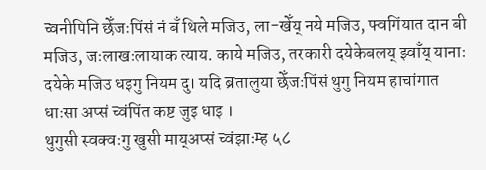च्वनीपिनि छेँजःपिंसं नं बँ थिले मजिउ, ला-खेँय् नये मजिउ, फ्वगिंयात दान बी मजिउ, जःलाखःलायाक त्याय. काये मजिउ, तरकारी दयेकेबलय् झ्वाँय् यानाः दयेके मजिउ धइगु नियम दु। यदि ब्रतालुया छेँजःपिंसं थुगु नियम हाचांगात धाःसा अप्सं च्वंपिंत कष्ट जुइ धाइ ।
थुगुसी स्वक्वःगु खुसी माय्अप्सं च्वंझाःम्ह ५८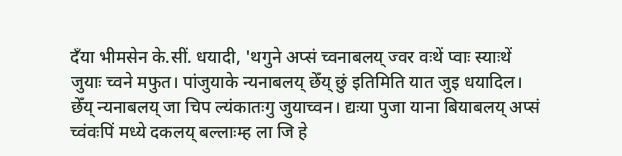दँया भीमसेन के.सीं. धयादी, 'थगुने अप्सं च्वनाबलय् ज्वर वःथें प्वाः स्याःथें जुयाः च्वने मफुत। पांजुयाके न्यनाबलय् छेँय् छुं इतिमिति यात जुइ धयादिल। छेँय् न्यनाबलय् जा चिप ल्यंकातःगु जुयाच्वन। द्यःया पुजा याना बियाबलय् अप्सं च्वंवःपिं मध्ये दकलय् बल्लाःम्ह ला जि हे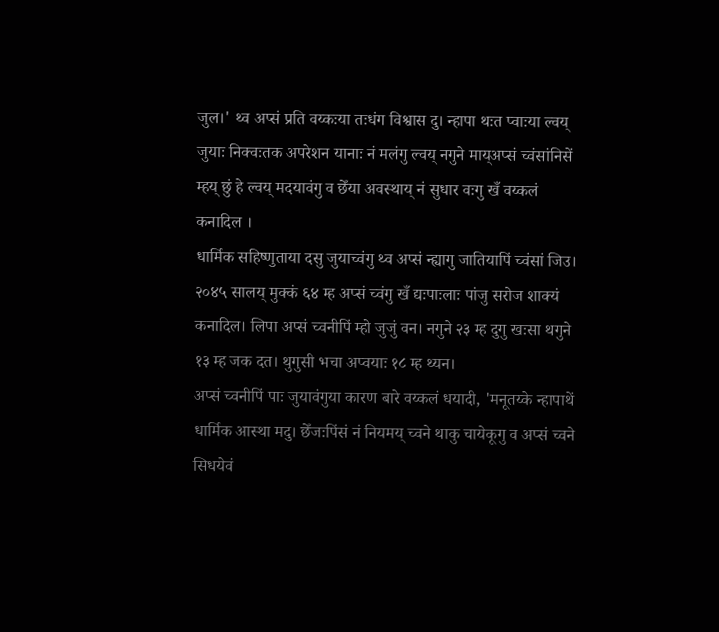जुल।' थ्व अप्सं प्रति वय्कःया तःधंग विश्वास दु। न्हापा थःत प्वाःया ल्वय् जुयाः निक्वःतक अपरेशन यानाः नं मलंगु ल्वय् नगुने माय्अप्सं च्वंसांनिसें म्हय् छुं हे ल्वय् मदयावंगु व छेँया अवस्थाय् नं सुधार वःगु खँ वय्कलं कनादिल ।
धार्मिक सहिष्णुताया दसु जुयाच्वंगु थ्व अप्सं न्ह्यागु जातियापिं च्वंसां जिउ। २०४५ सालय् मुक्कं ६४ म्ह अप्सं च्वंगु खँ द्यःपाःलाः पांजु सरोज शाक्यं कनादिल। लिपा अप्सं च्वनीपिं म्हो जुजुं वन। नगुने २३ म्ह दुगु खःसा थगुने १३ म्ह जक दत। थुगुसी भचा अप्वयाः १८ म्ह थ्यन।
अप्सं च्वनीपिं पाः जुयावंगुया कारण बारे वय्कलं धयादी, 'मनूतय्के न्हापाथें धार्मिक आस्था मदु। छेँजःपिंसं नं नियमय् च्वने थाकु चायेकूगु व अप्सं च्वने सिधयेवं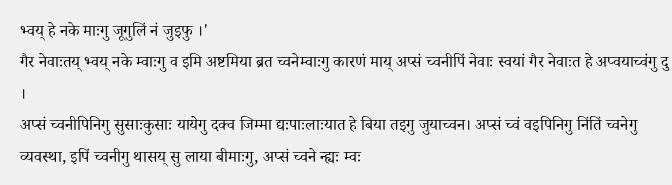भ्वय् हे नके माःगु जूगुलिं नं जुइफु ।'
गैर नेवाःतय् भ्वय् नके म्वाःगु व इमि अष्टमिया ब्रत च्वनेम्वाःगु कारणं माय् अप्सं च्वनीपिं नेवाः स्वयां गैर नेवाःत हे अप्वयाच्वंगु दु ।
अप्सं च्वनीपिनिगु सुसाःकुसाः यायेगु दक्व जिम्मा द्यःपाःलाःयात हे बिया तइगु जुयाच्वन। अप्सं च्वं वइपिनिगु निंतिं च्वनेगु व्यवस्था, इपिं च्वनीगु थासय् सु लाया बीमाःगु, अप्सं च्वने न्ह्यः म्वः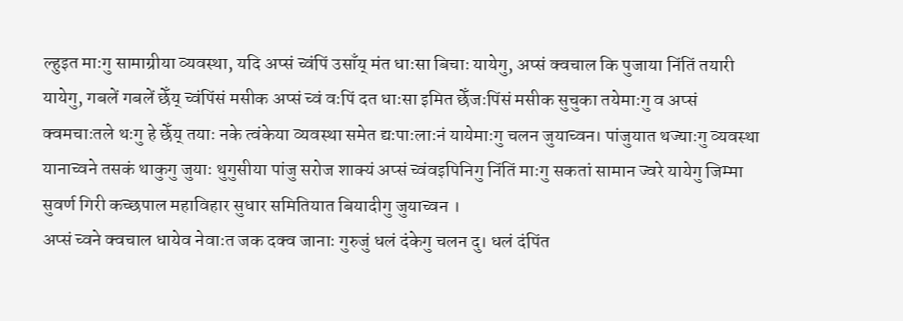ल्हुइत माःगु सामाग्रीया व्यवस्था, यदि अप्सं च्वंपिं उसाँय् मंत धाःसा बिचाः यायेगु, अप्सं क्वचाल कि पुजाया निंतिं तयारी यायेगु, गबलें गबलें छेँय् च्वंपिंसं मसीक अप्सं च्वं वःपिं दत धाःसा इमित छेँजःपिंसं मसीक सुचुका तयेमाःगु व अप्सं क्वमचाःतले थःगु हे छेँय् तयाः नके त्वंकेया व्यवस्था समेत द्यःपाःलाःनं यायेमाःगु चलन जुयाच्वन। पांजुयात थज्याःगु व्यवस्था यानाच्वने तसकं थाकुगु जुयाः थुगुसीया पांजु सरोज शाक्यं अप्सं च्वंवइपिनिगु निंतिं माःगु सकतां सामान ज्वरे यायेगु जिम्मा सुवर्ण गिरी कच्छपाल महाविहार सुधार समितियात बियादीगु जुयाच्वन ।
अप्सं च्वने क्वचाल धायेव नेवाःत जक दक्व जानाः गुरुजुं धलं दंकेगु चलन दु। धलं दंपिंत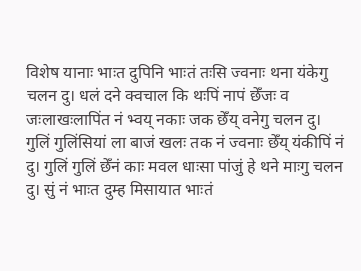विशेष यानाः भाःत दुपिनि भाःतं तःसि ज्वनाः थना यंकेगु चलन दु। धलं दने क्वचाल कि थःपिं नापं छेँजः व जःलाखःलापिंत नं भ्वय् नकाः जक छेँय् वनेगु चलन दु। गुलिं गुलिंसियां ला बाजं खलः तक नं ज्वनाः छेँय् यंकीपिं नं दु। गुलिं गुलिं छेँनं काः मवल धाःसा पांजुं हे थने माःगु चलन दु। सुं नं भाःत दुम्ह मिसायात भाःतं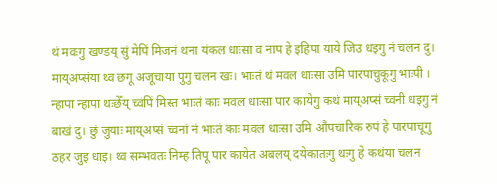थं मवःगु खण्डय् सुं मेपिं मिजनं थना यंकल धाःसा व नाप हे इहिपा याये जिउ धइगु नं चलन दु। माय्अप्संया थ्व छगू अजूचाया पुगु चलन खः। भाःतं थं मवल धाःसा उमि पारपाचुकूगु भाःपी ।
न्हापा न्हापा थःछेँय् च्वंपिं मिस्त भाःतं काः मवल धाःसा पार कायेगु कथं माय्अप्सं च्वनी धइगु नं बाखं दु। छुं जुयाः माय्अप्सं च्वनां नं भाःतं काः मवल धाःसा उमि औपचारिक रुपं हे पारपाचूगु ठहर जुइ धाइ। थ्व सम्भवतः निम्ह तिपू पार कायेत अबलय् दयेकातःगु थःगु हे कथंया चलन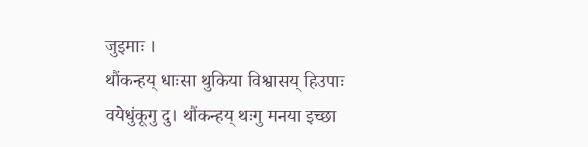जुइमाः ।
थौंकन्हय् धाःसा थुकिया विश्वासय् हिउपाः वयेधुंकूगु दु। थौंकन्हय् थःगु मनया इच्छा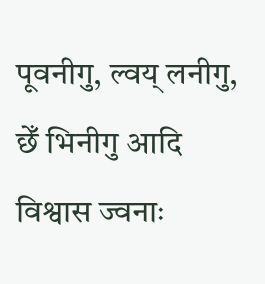पूवनीगु, ल्वय् लनीगु, छेँ भिनीगु आदि विश्वास ज्वनाः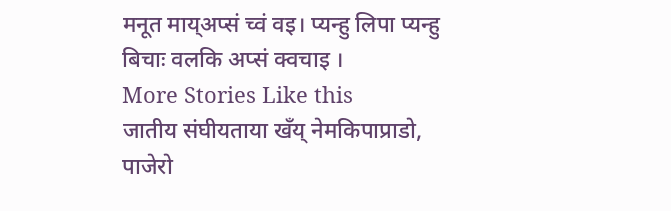मनूत माय्अप्सं च्वं वइ। प्यन्हु लिपा प्यन्हु बिचाः वलकि अप्सं क्वचाइ ।
More Stories Like this
जातीय संघीयताया खँय् नेमकिपाप्राडो, पाजेरो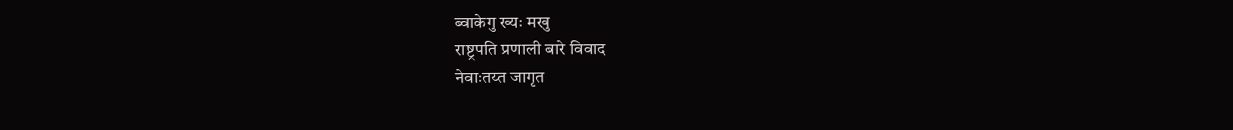ब्वाकेगु ख्यः मखु
राष्ट्रपति प्रणाली बारे विवाद
नेवाःतय्त जागृत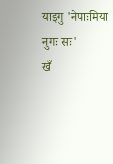याइगु 'नेपाःमिया नुगः सः'
खँ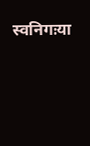स्वनिगःया